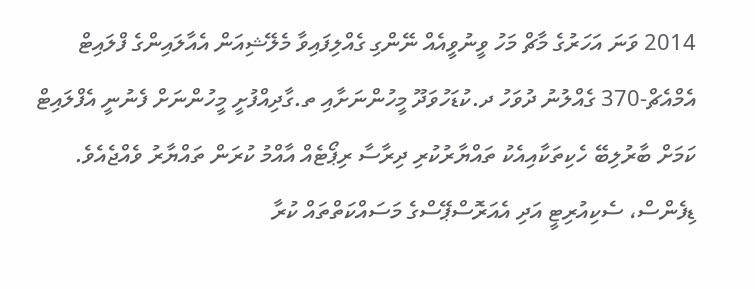2014 ވަނަ އަހަރުގެ މާޗް މަހު ވީނުވީއެއް ނޭންގި ގެއްލިފައިވާ މެލޭޝިއަން އެއާލައިންގެ ފްލައިޓް އެމްއެޗް-370 ގެއްލުނު ދުވަހު ދ.ކުޑަހުވަދޫ މީހުންނަށާއި ތ.ގާދިއްފުށީ މީހުންނަށް ފެނުނީ އެފްލައިޓް ކަމަށް ބާރުލިބޭ ހެކިތަކާއިއެކު ތައްޔާރުކުރި ދިރާސާ ރިޕޯޓެއް އާއްމު ކުރަން ތައްޔާރު ވެއްޖެއެވެ.
ޑިފެންސް، ސެކިއުރިޓީ އަދި އެއަރޮސްޕޭސްގެ މަސައްކަތްތައް ކުރާ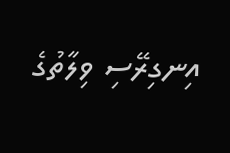އިނގިރޭސި ވިލާތުގެ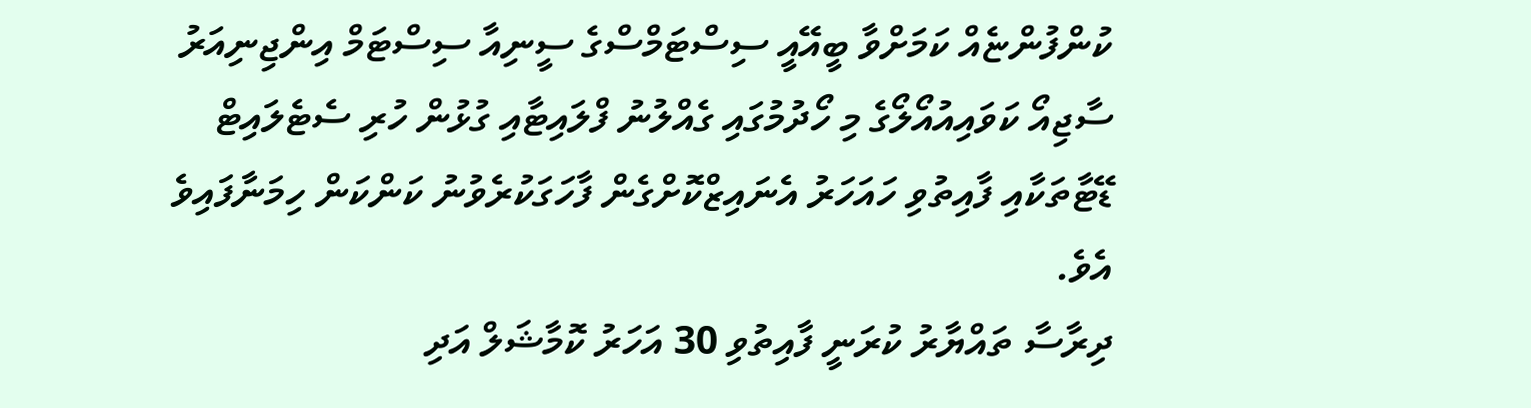ކުންފުންޏެއް ކަމަށްވާ ބީއޭއީ ސިސްޓަމްސްގެ ސީނިއާ ސިސްޓަމް އިންޖިނިއަރު ސާޖިއޯ ކަވައިއުއޯލޯގެ މި ހޯދުމުގައި ގެއްލުނު ފްލައިޓާއި ގުޅުން ހުރި ސެޓެލައިޓް ޑޭޓާތަކާއި ފާއިތުވި ހައަހަރު އެނައިޒްކޮށްގެން ފާހަގަކުރެވުނު ކަންކަން ހިމަނާފައިވެ އެވެ.
ދިރާސާ ތައްޔާރު ކުރަނީ ފާއިތުވި 30 އަހަރު ކޮމާޝަލް އަދި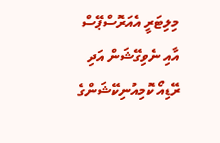މިލިޓަރީ އެއަރޮސްޕޭސް އާއި ނެވިގޭޝަން އަދި ރޭޑިއޯ ކޮމިއުނިކޭޝަންގެ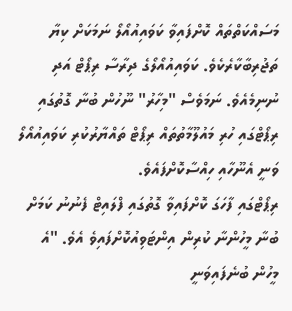މަސައްކަތްތައް ކޮށްފައިވާ ކަވައިއުއޯލޯ ނަމަކަށް ކިޔާ ތަޖުރިބާކާރެކެވެ. ކަވައިއުއޯލޯގެ ދިރާސާ ރިޕޯޓް އަދި ނުނިމެއެވެ. ނަމަވެސް "މިހާރު" ނޫހުން ބުނާ ގޮތުގައި ރިޕޯޓްގައި ހުރި މައުލޫމާތުތައް ރިޕޯޓް ތައްޔާރުކުރި ކަވައިއުއޯލޯ ވަނީ އެނޫހާއި ހިއްސާކޮށްފައެވެ.
ރިޕޯޓްގައި ފާހަގަ ކޮށްފައިވާ ގޮތުގައި ފްލައިޓް ފެނުނު ކަމަށް ބުނާ މީހުންނާ ކުރިން އިންޓަވިއުކޮށްފައިވެ އެވެ. "އެ މީހުން ބުނެފައިވަނީ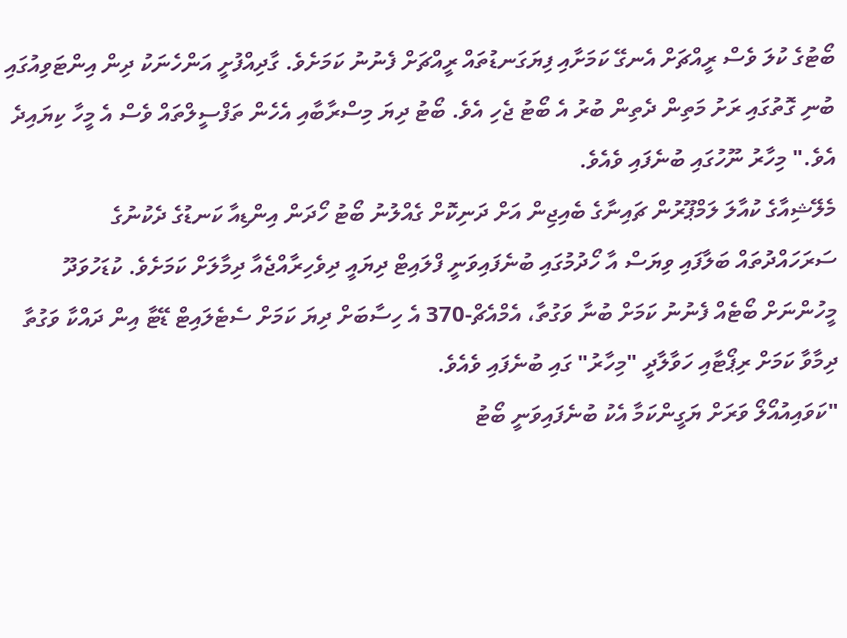ބޯޓުގެ ކުލަ ވެސް ރީއްޗަށް އެނގޭ ކަމަށާއި ފިޔަގަނޑުތައް ރީއްޗަށް ފެނުނު ކަމަށެވެ. ގާދިއްފުށީ އަންހެނަކު ދިން އިންޓަވިއުގައި ބުނި ގޮތުގައި ރަށު މަތިން ދެތިން ބުރު އެ ބޯޓު ޖެހި އެވެ. ބޯޓު ދިޔަ މިސްރާބާއި އެހެން ތަފްސީލްތައް ވެސް އެ މީހާ ކިޔައިދެ އެވެ." މިހާރު ނޫހުގައި ބުނެފައި ވެއެވެ.
މެލޭޝިއާގެ ކުއާލަ ލަމްޕޫރުން ޗައިނާގެ ބެއިޖިން އަށް ދަނިކޮށް ގެއްލުނު ބޯޓު ހޯދަން އިންޑިއާ ކަނޑުގެ ދެކުނުގެ ސަރަހައްދުތައް ބަލާފައި ވިޔަސް އާ ހޯދުމުގައި ބުނެފައިވަނީ ފްލައިޓް ދިޔައީ ދިވެހިރާއްޖެއާ ދިމާލަށް ކަމަށެވެ. ކުޑަހުވަދޫ މީހުންނަށް ބޯޓެއް ފެނުނު ކަމަށް ބުނާ ވަގުތާ، އެމްއެޗް-370 އެ ހިސާބަށް ދިޔަ ކަމަށް ސެޓެލައިޓް ޑޭޓާ އިން ދައްކާ ވަގުތާ ދިމާވާ ކަމަށް ރިޕޯޓާއި ހަވާލާދީ "މިހާރު" ގައި ބުނެފައި ވެއެވެ.
"ކަވައިއުއޯލޯ ވަރަށް ޔަގީންކަމާ އެކު ބުނެފައިވަނީ ބޯޓު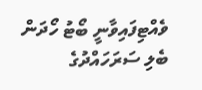ވެއްޓިފައިވާނީ ބޯޓު ހޯދަން ބެލި ސަރަހައްދުގެ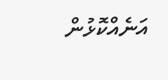އަނެއްކޮޅުން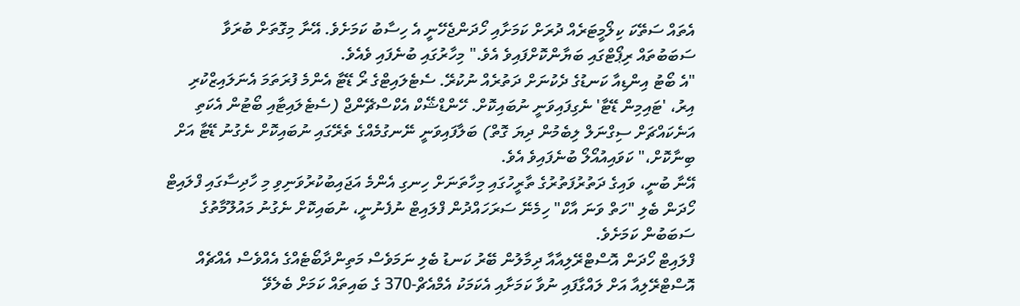އެތައް ސަތޭކަ ކިލޯމީޓަރެއް ދުރަށް ކަމަށާއި ހޯދަންޖެހޭނީ އެ ހިސާބު ކަމަށެވެ. އޭނާ މިގޮތަށް ބުރަވާ ސަބަބުތައް ރިޕޯޓްގައި ބަޔާންކޮށްފައިވެ އެވެ." މިހާރުގައި ބުނެފައި ވެއެވެ.
"އެ ބޯޓު އިންޑިއާ ކަނޑުގެ ދެކުނަށް ދަތުރެއް ނުކުރޭ. ސެޓެލައިޓްގެ ރޯ ޑޭޓާ އެންމެ ފުރަތަމަ އެނަލައިޒްކުރި އިރު، 'ޓައިމިން ޑޭޓާ' ނެގިފައިވަނީ ނުބައިކޮށް. ހޭންޑްޝޭކް އެކްސްޗޭންޖް (ސެޓެލައިޓާއި ބޯޓުން އެކަތި އަނެކައްޗަށް ސިގްނަލް ލިބެމުން ދިޔަ ގޮތް) ބަލާފައިވަނީ ނޭނގުމެއްގެ ތެރޭގައި ނުބައިކޮށް ނެގުނު ޑޭޓާ އަށް ބިނާކޮށް،" ކަވައިއުއޯލޯ ބުނެފައިވެ އެވެ.
އޭނާ ބުނީ، ވައިގެ ދަތުރުފަތުރުގެ ތާރީހުގައި މިހާތަނަށް ހިނގި އެންމެ އަޖައިބުކުރުވަނިވި މި ހާދިސާގައި ފްލައިޓް ހޯދަން ބެލި "ހަތް ވަނަ އާކް" ހިމެނޭ ސަރަހައްދުން ފްލައިޓް ނުފެނުނީ، ނުބައިކޮށް ނެގުނު މައުލޫމާތުގެ ސަބަބުން ކަމަށެވެ.
ފްލައިޓް ހޯދަން އޮސްޓްރޭލިއާއާ ދިމާލުން ބޭރު ކަނޑު ބެލި ނަމަވެސް މަތިންދާބޯޓެއްގެ އެއްވެސް އެއްޗެއް އޮސްޓްރޭލިއާ އަށް ލައްގާފައި ނުވާ ކަމަށާއި އެކަމަކު އެމްއެޗް-370 ގެ ބައިތައް ކަމަށް ބެލެވޭ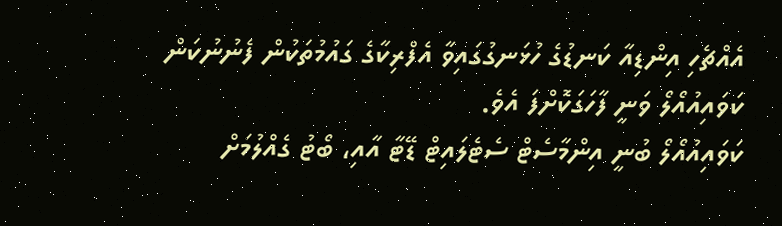އެއްޗެހި އިންޑިއާ ކަނޑުގެ ހުޅަނގުގައިވާ އެފްރިކާގެ ގައުމުތަކުން ފެނުނުކަން ކަވައިއުއޯލޯ ވަނީ ފާހަގަކޮށްފަ އެވެ.
ކަވައިއުއޯލޯ ބުނީ އިންމާސެޓް ސެޓެލައިޓް ޑޭޓާ އާއި، ބޯޓު ގެއްލުމަށް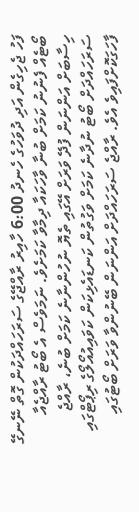ފަހު ޖެހިގެން އަދި ދުވަހުގެ ހެނދު 6:00 ހާއިރު ރާއްޖޭގެ ސަރަހައްދަކުން ގޮތް ނޭނގޭ ބޯޓެއް ފެނުނު ކަމަށް ބުނާ ވާހަކައާ ދިމާވާ ކަމަށެވެ. ނަމަވެސް އެ ބޯޓު ރާއްޖެއާ ހިސާބަށް އަންނަން ފުދޭ ވަރަށް އޭގައި ތެޔޮ ނުހުންނާނެ ކަމަށް ބުނެ، ރާއްޖެ ސަރަހައްދަށް ބޯޓު ނުދާނެ ކަމަށް ވަގުތުން ކަނޑައެޅިކަން ކަވައިއުއޯލޯގެ ރިޕޯޓްގައި ފާހަގަކޮށްފައިވެ އެވެ. ރާއްޖެ ސަރަހައްދަށް އަންނަން ބޭނުންވާ ވަރަށް ބޯޓުގައި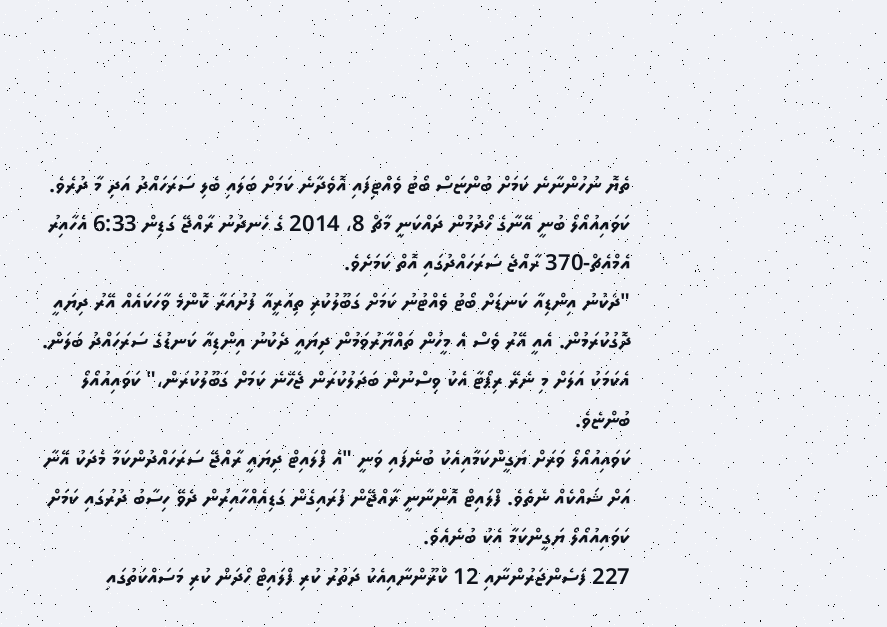ތެޔޮ ނުހުންނާނެ ކަމަށް ބުންޏަސް ބޯޓު ވެއްޓިފައި އޮވެދާނެ ކަމަށް ބަލައި ބެލި ސަރަހައްދު އަދި މާ ދުރެވެ.
ކަވައިއުއޯލޯ ބުނީ އޭނާގެ ހޯދުމުން ދައްކަނީ މާޗް 8، 2014 ގެ ހެނދުނު ރާއްޖޭ ގަޑިން 6:33 އެހާއިރު އެމްއެޗް-370 ރާއްޖެ ސަރަހައްދުގައި އޮތް ކަމަށެވެ.
"ދެކުނު އިންޑިއާ ކަނޑަށް ބޯޓު ވެއްޓުނު ކަމަށް ގަބޫލުކުރި ތިއަރީއާ ފުށުއަރާ ކޮންމެ ވާހަކައެއް އޭރު ދިޔައީ ދޮގުކުރަމުން. އެއީ އޭރު ވެސް އެ މީހުން ތައްޔާރުވަމުން ދިޔައީ ދެކުނު އިންޑިއާ ކަނޑުގެ ސަރަހައްދު ބަލަން. އެކަމަކު އަލަށް މި ނެރޭ ރިޕޯޓާ އެކު ވިސްނުން ބަދަލުކުރަން ޖެހޭނެ ކަމަށް ގަބޫލުކުރަން،" ކަވައިއުއޯލޯ ބުންޏެވެ.
ކަވައިއުއޯލޯ ވަރަށް ޔަގީންކަމާއިއެކު ބުނެފައި ވަނީ "އެ ފްލައިޓް ދިޔައީ ރާއްޖޭ ސަރަހައްދުންކަމާ މެދަކު އޭނާ އަށް ޝައްކެއް ނެތެވެ. ފްލައިޓް އޮންނާނީ ރާއްޖޭން ފުރައިގެން ގަޑިއެއްހާއިރުން ދެވޭ ހިސާބު ދުރުގައި ކަމަށް ކަވައިއުއޯލޯ ޔަގީންކަމާ އެކު ބުނެއެވެ.
227 ފަސެންޖަރުންނާއި 12 ކްރޫންނާއިއެކު ދަތުރު ކުރި ފްލައިޓް ހޯދަން ކުރި މަސައްކަތުގައި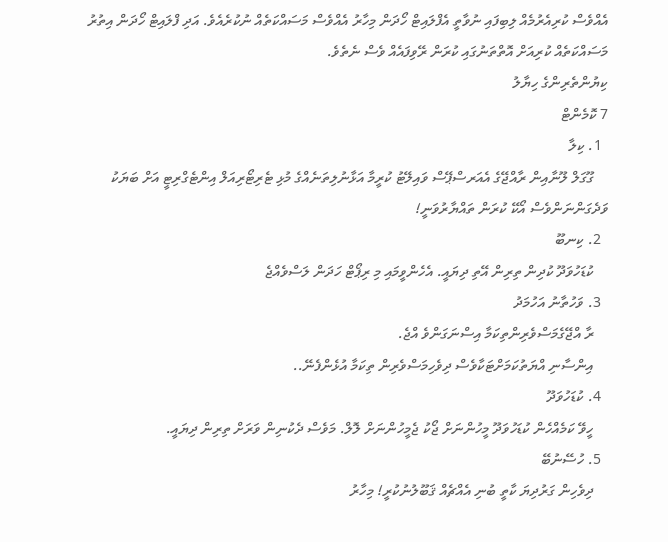އެއްވެސް ކުރިއެރުމެއް ލިބިފައި ނުވާތީ އެފްލައިޓް ހޯދަން މިހާރު އެއްވެސް މަސައްކަތެއް ނުކުރެއެވެ. އަދި ފްލައިޓް ހޯދަން އިތުރު މަސައްކަތެއް ކުރިއަށް އޮތްތަނުގައި ކުރަން ރޭވިފައެއް ވެސް ނެތެވެ.
ކިޔުންތެރިންގެ ހިޔާލު
7 ކޮމެންޓް
  1. ކިލާ
    ގޫގަލް ލޫނާއިން ރާއްޖޭގެ އެއަރސްޕޭސް ވައިލޭޓު ކުރީމާ އަޅާނުލިތަނެއްގެ މުޅި ޓެރިޓޯރިއަލް އިންޓެގްރިޓީ އަށް ބަޔަކު ވަދެގަންނަންވެސް އޯކޭ ކުރަން ތައްޔާރުވަނީ!
  2. ކިނބޫ
    ކުޑަހުވަދޫ ކުދިން ތިރިން އޭތި ދިޔައީ. އެހެންވީމައި މި ރިޕޯޓް ހަދަން ލަސްވެއްޖެ
  3. ވަހުތާނު އަހުމަދު
    ރާ އްޖޭގެމަސްވެރިންތިކަމާ އިސްނަގަންވެ އްޖެ.
    އިންސާނި އްޔަތުކަމަށްޓަކާވެސް ދިވެހިމަސްވެރިން ތިކަމާ އުޅެންފެނޭ..
  4. ކުޑަހުވަދޫ
    ހީވޭ ކަމެއްހެން ކުޑަހުވަދޫ މީހުންނަށް ޖޯކު ޖެމީހުންނަށް ލޮލް. މަވެސް ދެކުނިން ވަރަށް ތިރިން ދިޔައީ.
  5. ހުސޭނުބޭ
    ދިވެހިން ގަރުދިޔަ ކާތީ ބުނި އެއްޗެއް ޤަބޫލުނުކުރީ! މިހާރު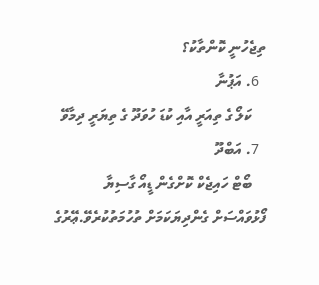ތިޖެހުނީ ކޮންތާކު؟
  6. އަޕުނާ
    ކަލޯ ގެ ތިއަރީ އާއި ކުޑަ ހުވަދޫ ގެ ތިޔަރީ ދިމާވޭ
  7. އަބްދޫ
    ބޯޓް ހައިޖެކް ކޮށްގެން ޑީއޯ ގާސިޔާ ފޯޅުވައްސަށް ގެންދިޔަކަމަށް ތުހުމަތުކުރެވޭ.ޢޭރުގެ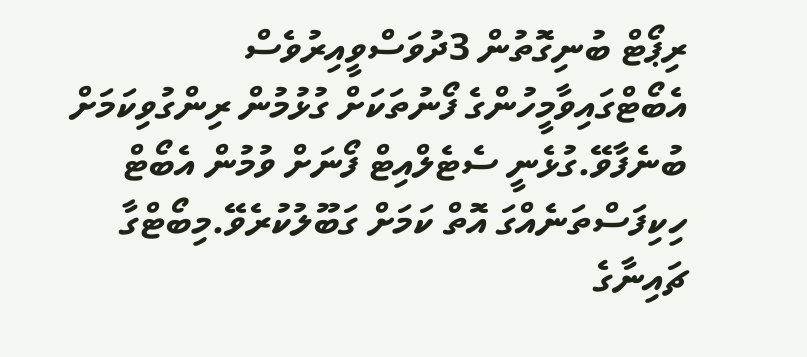ރިޕޯޓް ބުނިގޮތުން 3ދުވަސްވީއިރުވެސް އެބޯޓްގައިވާމީހުންގެ ފޯނުތަކަށް ގުޅުމުން ރިންގުވިކަމަށް ބުނެފާވޭ.ގުޅެނީ ސެޓެލްއިޓް ފޯނަށް ވުމުން އެބޯޓް ހިކިފަސްތަނެއްގަ އޮތް ކަމަށް ގަބޫލުކުރެވޭ.މިބޯޓްގާ ޗައިނާގެ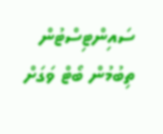ސައިންޓިސްޓުން ތިބުމުން ބޯޓް ވަގަށް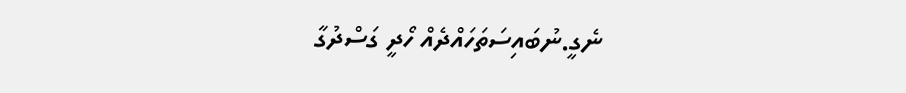ނެގީ.ނުބައިސަތަހައްދެއް ހޯދީ ގަސްދުގާ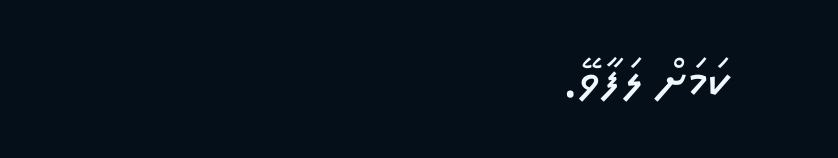ކަމަށް ލަފާވޭ.